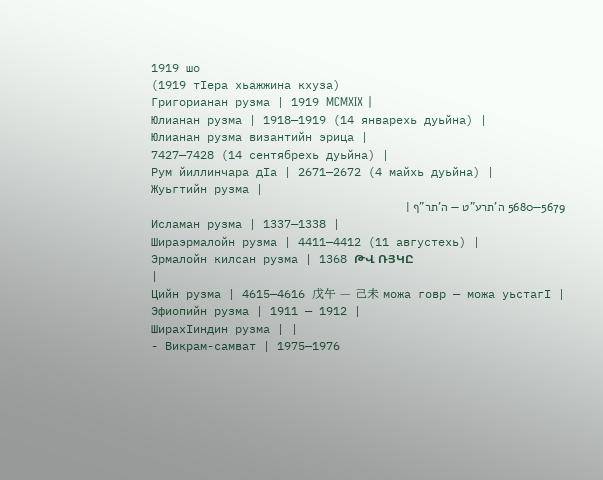1919 шо
(1919 тӀера хьажжина кхуза)
Григорианан рузма | 1919 MCMXIX |
Юлианан рузма | 1918—1919 (14 январехь дуьйна) |
Юлианан рузма византийн эрица |
7427—7428 (14 сентябрехь дуьйна) |
Рум йиллинчара дӀа | 2671—2672 (4 майхь дуьйна) |
Жуьгтийн рузма |
5679—5680 ה'תרע"ט — ה'תר"ף |
Исламан рузма | 1337—1338 |
Шираэрмалойн рузма | 4411—4412 (11 августехь) |
Эрмалойн килсан рузма | 1368 ԹՎ ՌՅԿԸ
|
Цийн рузма | 4615—4616 戊午 — 己未 можа говр — можа уьстагӀ |
Эфиопийн рузма | 1911 — 1912 |
ШирахӀиндин рузма | |
- Викрам-самват | 1975—1976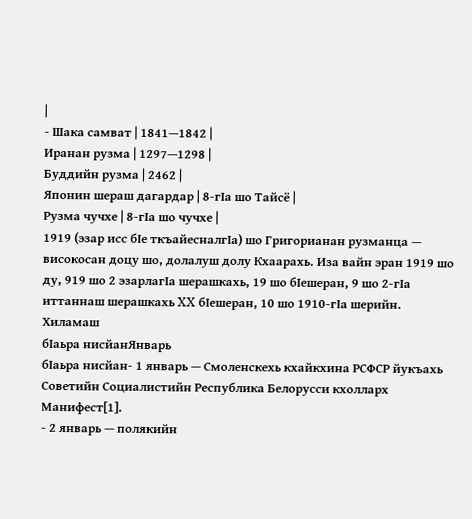|
- Шака самват | 1841—1842 |
Иранан рузма | 1297—1298 |
Буддийн рузма | 2462 |
Японин шераш дагардар | 8-гӀа шо Тайсё |
Рузма чучхе | 8-гӀа шо чучхе |
1919 (эзар исс бӀе ткъайесналгӀа) шо Григорианан рузманца — високосан доцу шо, долалуш долу Кхаарахь. Иза вайн эран 1919 шо ду, 919 шо 2 эзарлагӀа шерашкахь, 19 шо бӀешеран, 9 шо 2-гӀа иттаннаш шерашкахь XX бӀешеран, 10 шо 1910-гӀа шерийн.
Хиламаш
бӀаьра нисйанЯнварь
бӀаьра нисйан- 1 январь — Смоленскехь кхайкхина РСФСР йукъахь Советийн Социалистийн Республика Белорусси кхолларх Манифест[1].
- 2 январь — полякийн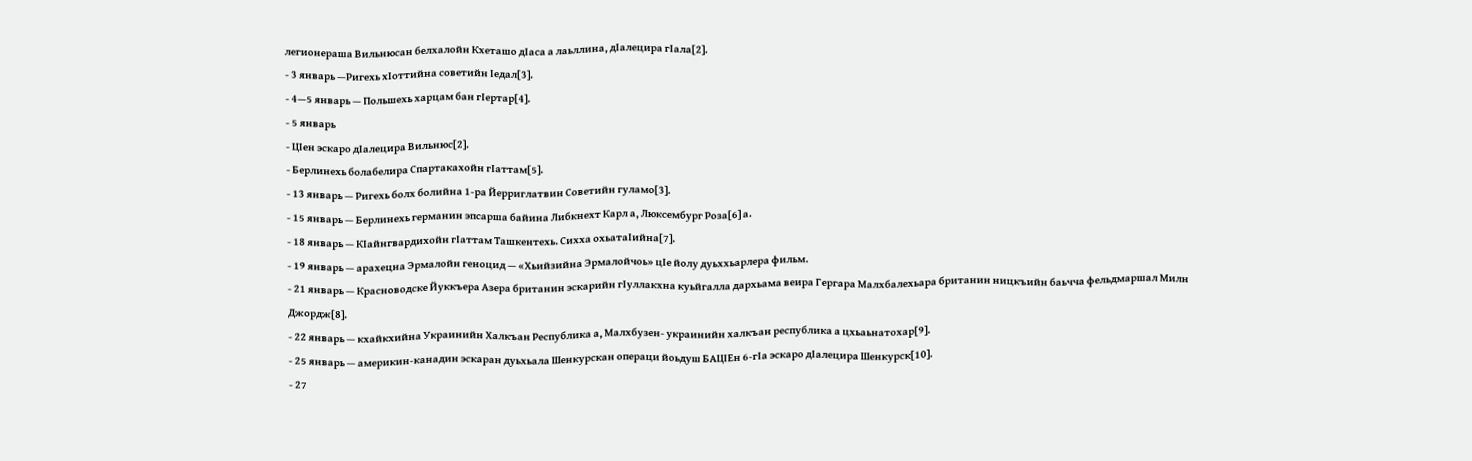легионераша Вильнюсан белхалойн Кхеташо дIаса а лаьллина, дIалецира гIала[2].
- 3 январь —Ригехь хIоттийна советийн Iедал[3].
- 4—5 январь — Польшехь харцам бан гIертар[4].
- 5 январь
- ЦIен эскаро дIалецира Вильнюс[2].
- Берлинехь болабелира Спартакахойн гIаттам[5].
- 13 январь — Ригехь болх болийна 1-ра Йерриглатвин Советийн гуламо[3].
- 15 январь — Берлинехь германин эпсарша байина Либкнехт Карл а, Люксембург Роза[6] а.
- 18 январь — КIайнгвардихойн гIаттам Ташкентехь. Сихха охьатаIийна[7].
- 19 январь — арахецна Эрмалойн геноцид — «Хьийзийна Эрмалойчоь» цIе йолу дуьххьарлера фильм.
- 21 январь — Красноводске Йуккъера Азера британин эскарийн гIуллакхна куьйгалла дархьама веира Гергара Малхбалехьара британин ницкъийн баьчча фельдмаршал Милн Джордж[8].
- 22 январь — кхайкхийна Украинийн Халкъан Республика а, Малхбузен- украинийн халкъан республика а цхьаьнатохар[9].
- 25 январь — америкин-канадин эскаран дуьхьала Шенкурскан операци йоьдуш БАЦIЕн 6-гIа эскаро дIалецира Шенкурск[10].
- 27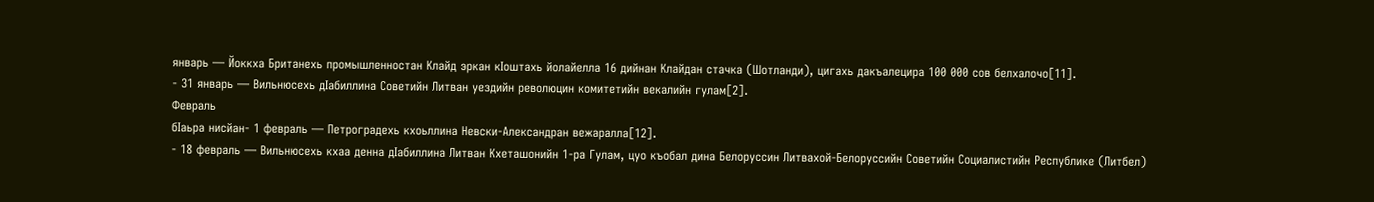январь — Йоккха Британехь промышленностан Клайд эркан кIоштахь йолайелла 16 дийнан Клайдан стачка (Шотланди), цигахь дакъалецира 100 000 сов белхалочо[11].
- 31 январь — Вильнюсехь дIабиллина Советийн Литван уездийн революцин комитетийн векалийн гулам[2].
Февраль
бӀаьра нисйан- 1 февраль — Петроградехь кхоьллина Невски-Александран вежаралла[12].
- 18 февраль — Вильнюсехь кхаа денна дIабиллина Литван Кхеташонийн 1-ра Гулам, цуо къобал дина Белоруссин Литвахой-Белоруссийн Советийн Социалистийн Республике (Литбел)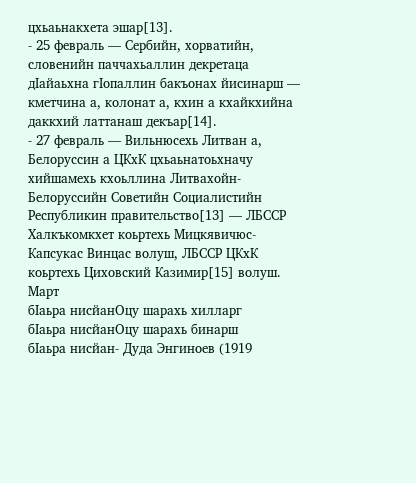цхьаьнакхета эшар[13].
- 25 февраль — Сербийн, хорватийн, словенийн паччахьаллин декретаца дIайаьхна гIопаллин бакъонах йисинарш — кметчина а, колонат а, кхин а кхайкхийна даккхий латтанаш декъар[14].
- 27 февраль — Вильнюсехь Литван а, Белоруссин а ЦКхК цхьаьнатоьхначу хийшамехь кхоьллина Литвахойн-Белоруссийн Советийн Социалистийн Республикин правительство[13] — ЛБССР Халкъкомкхет коьртехь Мицкявичюс-Капсукас Винцас волуш, ЛБССР ЦКхК коьртехь Циховский Казимир[15] волуш.
Март
бӀаьра нисйанОцу шарахь хилларг
бӀаьра нисйанОцу шарахь бинарш
бӀаьра нисйан- Дуда Энгиноев (1919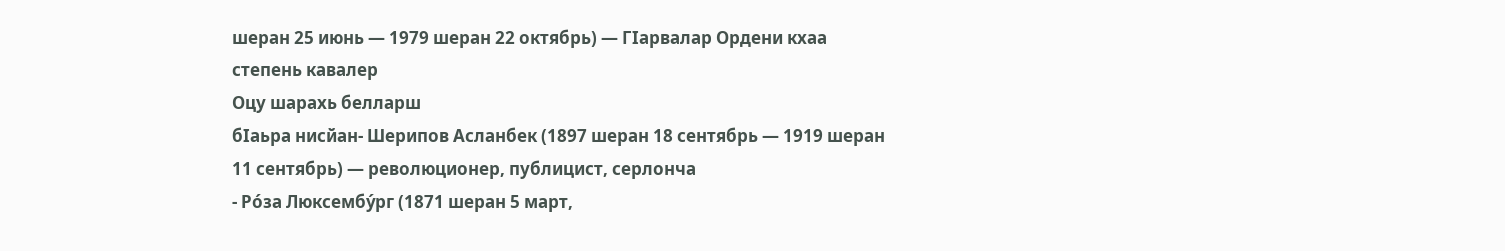шеран 25 июнь — 1979 шеран 22 октябрь) — ГӀарвалар Ордени кхаа степень кавалер
Оцу шарахь белларш
бӀаьра нисйан- Шерипов Асланбек (1897 шеран 18 сентябрь — 1919 шеран 11 сентябрь) — революционер, публицист, серлонча
- Ро́за Люксембу́рг (1871 шеран 5 март,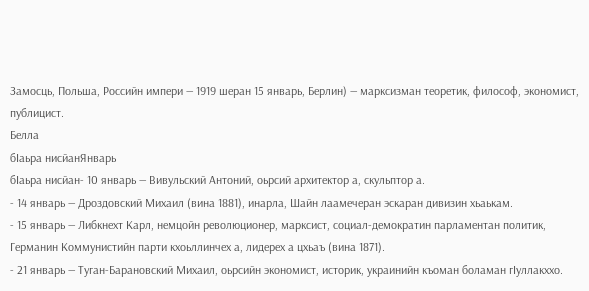Замосць, Польша, Российн импери — 1919 шеран 15 январь, Берлин) — марксизман теоретик, философ, экономист, публицист.
Белла
бӀаьра нисйанЯнварь
бӀаьра нисйан- 10 январь — Вивульский Антоний, оьрсий архитектор а, скульптор а.
- 14 январь — Дроздовский Михаил (вина 1881), инарла, Шайн лаамечеран эскаран дивизин хьаькам.
- 15 январь — Либкнехт Карл, немцойн революционер, марксист, социал-демократин парламентан политик, Германин Коммунистийн парти кхоьллинчех а, лидерех а цхьаъ (вина 1871).
- 21 январь — Туган-Барановский Михаил, оьрсийн экономист, историк, украинийн къоман боламан гIуллакххо.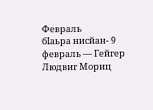Февраль
бӀаьра нисйан- 9 февраль — Гейгер Людвиг Мориц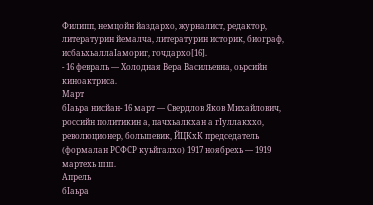Филипп, немцойн йаздархо, журналист, редактор, литературин йемалча, литературин историк, биограф, исбаьхьаллаIамориг, гочдархо[16].
- 16 февраль — Холодная Вера Васильевна, оьрсийн киноактриса.
Март
бӀаьра нисйан- 16 март — Свердлов Яков Михайлович, российн политикин а, пачхьалкхан а гIуллакххо, революционер, большевик, ЙЦКхК председатель (формалан РСФСР куьйгалхо) 1917 ноябрехь — 1919 мартехь шш.
Апрель
бӀаьра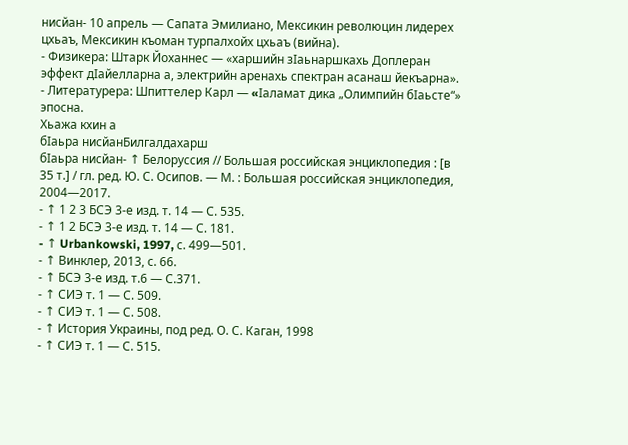нисйан- 10 апрель — Сапата Эмилиано, Мексикин революцин лидерех цхьаъ, Мексикин къоман турпалхойх цхьаъ (вийна).
- Физикера: Штарк Йоханнес — «харшийн зIаьнаршкахь Доплеран эффект дIайелларна а, электрийн аренахь спектран асанаш йекъарна».
- Литературера: Шпиттелер Карл — «Iаламат дика „Олимпийн бIаьсте“» эпосна.
Хьажа кхин а
бӀаьра нисйанБилгалдахарш
бӀаьра нисйан- ↑ Белоруссия // Большая российская энциклопедия : [в 35 т.] / гл. ред. Ю. С. Осипов. — М. : Большая российская энциклопедия, 2004—2017.
- ↑ 1 2 3 БСЭ 3-е изд. т. 14 — С. 535.
- ↑ 1 2 БСЭ 3-е изд. т. 14 — С. 181.
- ↑ Urbankowski, 1997, с. 499—501.
- ↑ Винклер, 2013, с. 66.
- ↑ БСЭ 3-е изд. т.6 — С.371.
- ↑ СИЭ т. 1 — С. 509.
- ↑ СИЭ т. 1 — С. 508.
- ↑ История Украины, под ред. О. С. Каган, 1998
- ↑ СИЭ т. 1 — С. 515.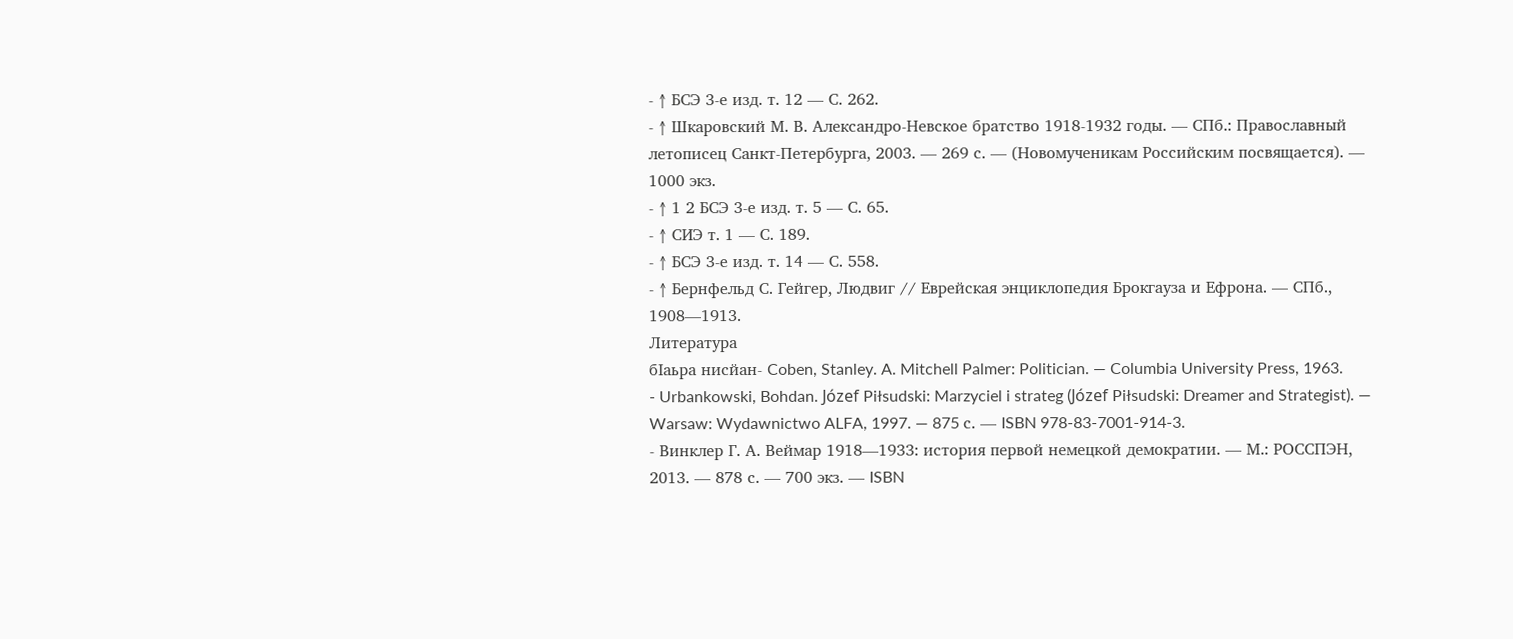- ↑ БСЭ 3-е изд. т. 12 — С. 262.
- ↑ Шкаровский М. В. Александро-Невское братство 1918-1932 годы. — СПб.: Православный летописец Санкт-Петербурга, 2003. — 269 с. — (Новомученикам Российским посвящается). — 1000 экз.
- ↑ 1 2 БСЭ 3-е изд. т. 5 — С. 65.
- ↑ СИЭ т. 1 — С. 189.
- ↑ БСЭ 3-е изд. т. 14 — С. 558.
- ↑ Бернфельд С. Гейгер, Людвиг // Еврейская энциклопедия Брокгауза и Ефрона. — СПб., 1908—1913.
Литература
бӀаьра нисйан- Coben, Stanley. A. Mitchell Palmer: Politician. — Columbia University Press, 1963.
- Urbankowski, Bohdan. Józef Piłsudski: Marzyciel i strateg (Józef Piłsudski: Dreamer and Strategist). — Warsaw: Wydawnictwo ALFA, 1997. — 875 с. — ISBN 978-83-7001-914-3.
- Винклер Г. А. Веймар 1918—1933: история первой немецкой демократии. — М.: РОССПЭН, 2013. — 878 с. — 700 экз. — ISBN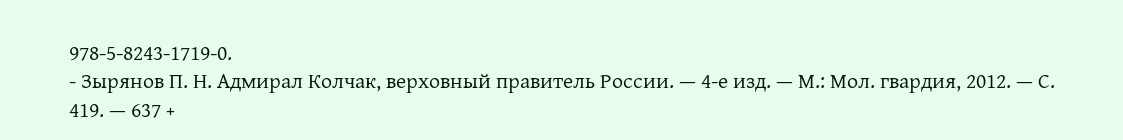978-5-8243-1719-0.
- Зырянов П. Н. Адмирал Колчак, верховный правитель России. — 4-е изд. — М.: Мол. гвардия, 2012. — С. 419. — 637 +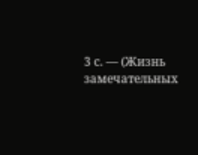3 с. — (Жизнь замечательных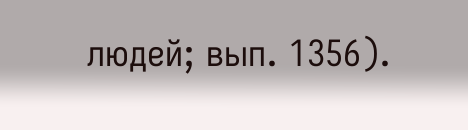людей; вып. 1356).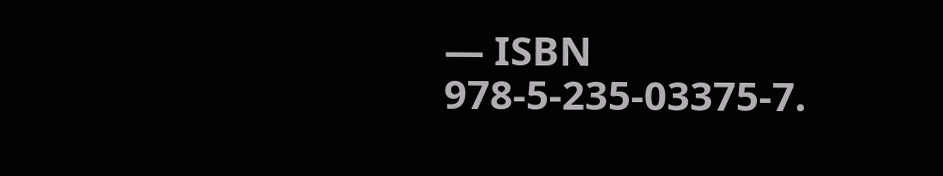— ISBN 978-5-235-03375-7.